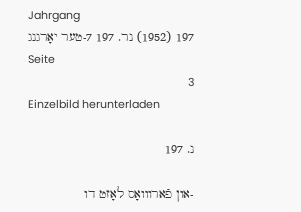Jahrgang
197 (1952) נר. 197 7-טער יאָרגנג
Seite
3
Einzelbild herunterladen

נ. 197

-און פֿארװואָס לאָזט דו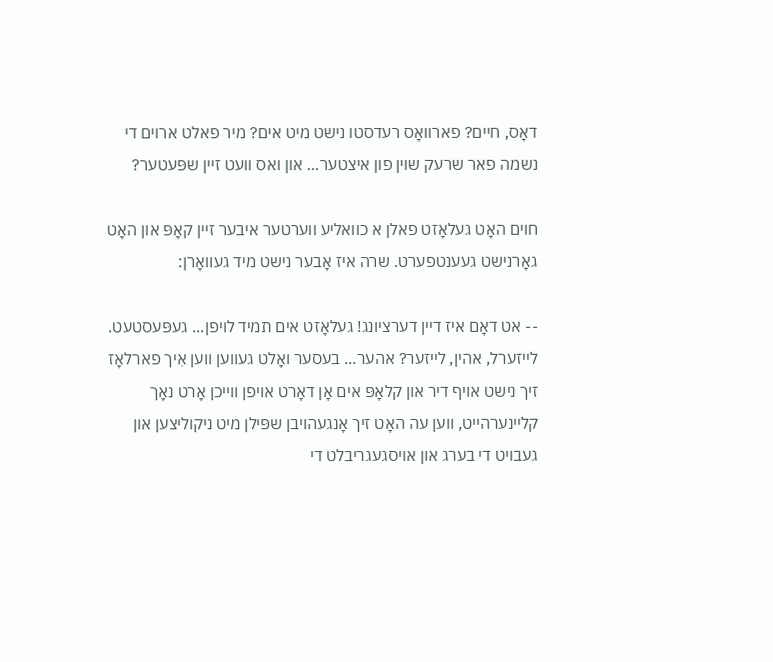דאָס, חיים? פארוואָס רעדסטו נישט מיט אים? מיר פאלט ארוים די נשמה פאר שרעק שוין פון איצטער... און ואס וועט זיין שפּעטער?

חוים האָט געלאָזט פאלן א כוואליע ווערטער איבער זיין קאָפּ און האָט גאָרנישט געענטפערט. שרה איז אָבער נישט מיד געװאָרן:

-- אט דאָם איז דיין דערציונג! געלאָזט אים תמיד לויפן... געפּעסטעט. לייזערל, אהין, לייזער? אהער... בעסער ואָלט געווען ווען אִיך פארלאָז זיך נישט אויף דיר און קלאָפּ אים אָן דאָרט אויפן ווייכן אָרט נאָך קליינערהייט, ווען עה האָט זיך אָנגעהויבן שפּילן מיט ניקוליצען און געבויט די בערג און אויסגעגריבלט די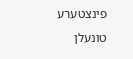פינצטערע טונעלן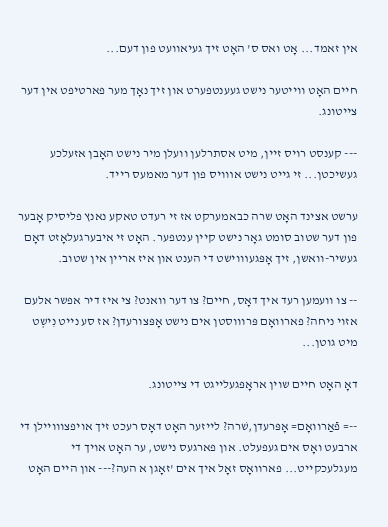אין זאמד... אָט ואס ס' האָט זיך געיאוועט פון דעם...

חיים האָט ווייטער נישט געענטפערט און זיך נאָך מער פארטיפט אין דער צייטונג.

--- קענסט רויס זיין, מיט אסתרלען וועלן מיר נישט האָבן אזעלכע געשיכטן... זי גייט נישט אװויס פון דער מאמעס רייד.

ערשט אצינד האָט שרה כבאמערקט אז זי רעדט טאקע נאנץ פליסיק אָבער פון דער שטוב סומט גאָר נישט קיין ענטפער. האָט זי איבערגעלאָזט דאָם געשיר-וואשן, זיך אָפּגעװוישט די הענט און איז אריין אין שטוב.

-- צו וועמען רעד איך דאָס, חיים? צו דער וואנט? צי איז דיר אפשר אלעם אזוי ניחה? פארוואָם פּרוווסטן אים נישט אָפּצורעדן? אז סע נייט נִישְט מיט גוטן...

דאָ האָט חיים שוין אראָפּגעלייגט די צייטונג.

--= פֿאַרוואָם= אָפּרעדן,שׁרה? לייזער האָט דאָס רעכט זיך אויפצווויילן די ארבעט ואָס אים געפעלט. און פארגעס נישט, ער האָט אויך די מעגלעכקייט... פארוואָס זאָל איך אים 'זאָגן א העה?--- און היים האָט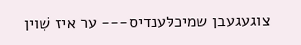צוגעגעבן שמיכלּענדיס--- ער איז שִׁוין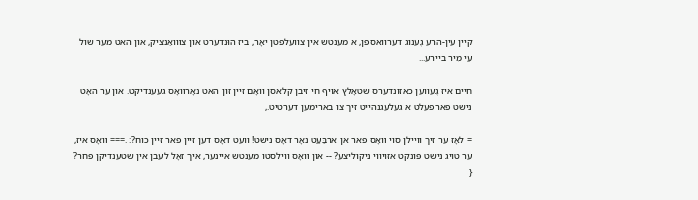קיין עין-הרע גֶענוג דערוואספן, א מענטש אין צוועלפטן יאָר, ביז הוּנדערט און צװואַנציק, און האט מער שול עִי מִיר ביירע...

חיים איז גֶעווען כאזונדערס שטאָלץ אויף חי זיבן קלאסן וואָם זיין זון האט נאָרװאָס געענדיקט. און ער האָט נישט פארפעלט א געלעגנהייט זיך צו בארימען דערטיט.,

= לאָז ער זיך וויילן סוי װאָס פאר אן ארבַּעַט נאָר דאָס נישט! וועט דאָס דען זיין פאר זיין כוח?: .=== װאָס איז, ער טויג נישט פּונקט אזויווי ניקוליצע? -- און װאָס ווילסטו מענטש איינער, איך זאָל לעבן אין שטענדיקן פּחר? {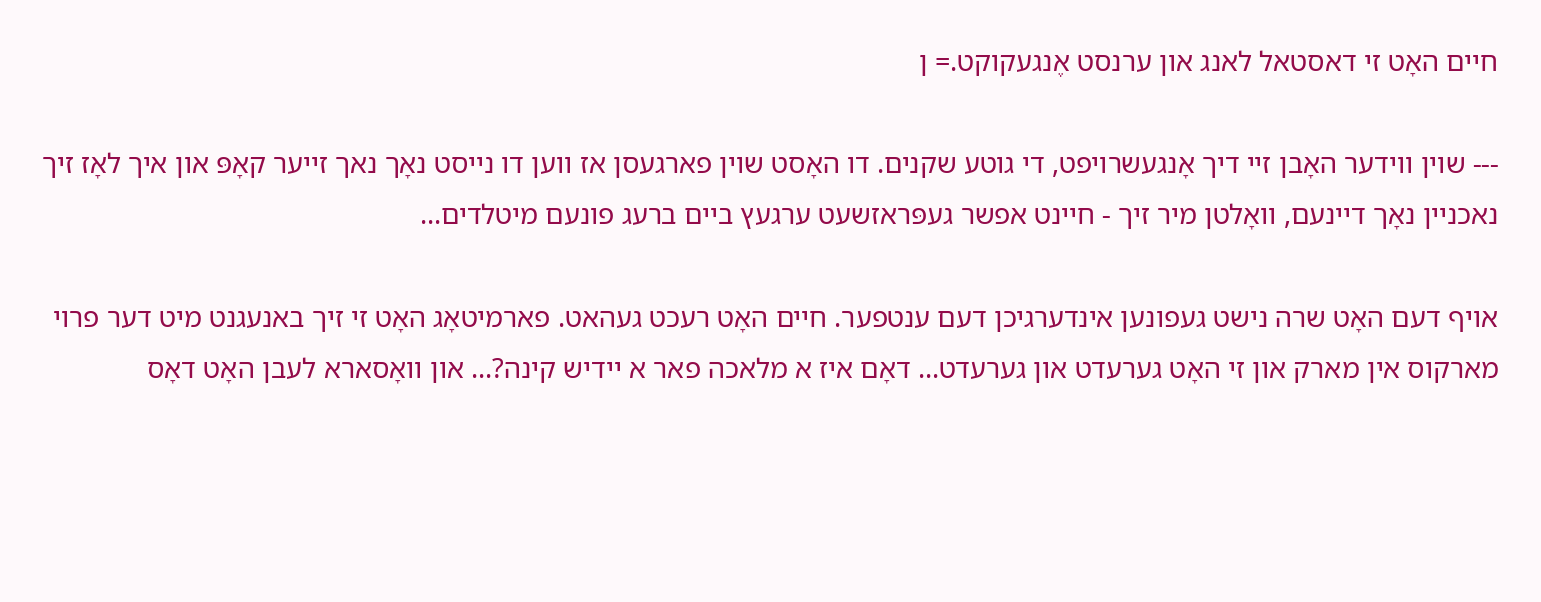חיים האָט זי דאסטאל לאנג און ערנסט אֶנגעקוקט.= ן

--- שוין ווידער האָבן זיי דיך אָנגעשרויפט, די גוטע שקנים. דו האָסט שוין פארגעסן אז ווען דו נייסט נאָך נאך זייער קאָפּ און איך לאָז זיך נאכניין נאָך דיינעם, וואָלטן מיר זיך - חיינט אפשר געפּראזשעט ערגעץ ביים ברעג פונעם מיטלדים...

אויף דעם האָט שרה נישט געפונען אינדערגיכן דעם ענטפער. חיים האָט רעכט געהאט. פארמיטאָג האָט זי זיך באנעגנט מיט דער פרוי מארקוס אין מארק און זי האָט גערעדט און גערעדט... דאָם איז א מלאכה פאר א יידיש קינה?... און וואָסארא לעבן האָט דאָס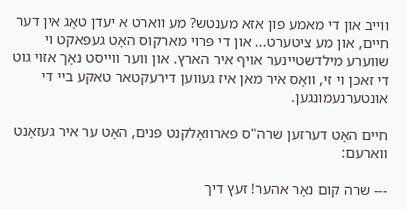ווייב און די מאמע פון אזא מענטש? מע ווארט א יעדן טאָג אין דער חיים, און מע ציטערט... און די פּרוי מארקוס האָט געפּאקט וי שווערע מילדשטיינער אויף איר הארץ. און ווער ווייסט נאָך אזוי גוט די זאכן וי זי, װאָס איר מאן איז געווען דירעקטאר טאקע ביי די אונטערנעמונגען.

חיים האָט דערזען שרה"ס פארוואָלקנט פּנים, האָט ער איר געזאָנט ווארעם:

--- שרה קום נאָר אהער! זעץ דיך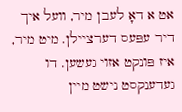אט א דאָ לעבן מיר, װעל איך דיר עפּעס דערציילן. מיט מיר, איז פּונקט אזוי געשען. דו געדענקסט נישט מיין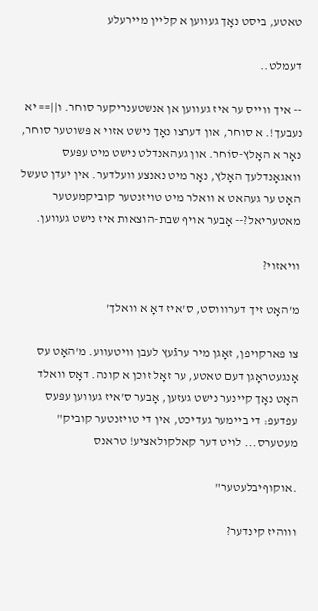טאטע, ביסט נאָך געווען א קליין מיירעלע

דעמלט..

-- איך ווייס ער איז געווען אן אנשטענריקער סוחר. ו||== יא נעבעך!. א סוחר, און דערצו נאָך נישט אזוי א פּשוטער סוחר, נאָר א האָלץ-סוֹחר. און געהאנדלט נישט מיט עפּעס וואגאָנדלעך האָלץ, נאָר מיט נאנצע וועלדער. אין יעדן טעשל האָט ער געהאט א וואלר מיט טויזנטער קוביקמעטער מאטעריאל?-- אָבער אויף שבת-הוצאות איז נישט געווען.

וויאזוי?

מ'האָט זיך דערוווסט, ס'איז דאָ א וואלך'

צו פארקויפן, זאָגן מיר ערגֿעץ לעבן וויטעווע. מ'האָט עס אָנגעטראָגן דעם טאטע, ער זאָל זוכן א קונה. דאָס וואלד האָט נאָך קיינער נישט געזען, אָבער ס'איז געווען עפּעס עפדעפ: די ביימער געדיכט, אין די טויזנטער קוביק" מעטערס... לויט דער קאלקולאציע! טראנס

.אוקוףיבלעטער"

וווהיז קינדער?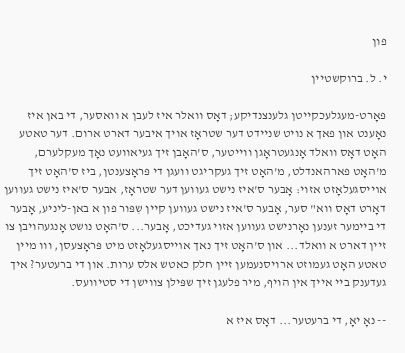פון

י. ל. ברוקשטיין

פּאָרט-מעגלעכקייטן גלענצנדיקע; דאָס וואלר איז לעבן א וואסער, די באן איז נאָענט און פאך א נויט שניידט דער שטראָז אויך איבער דארט ארום. דער טאטע האָט דאָס וואלד אָנגעטראָגן ווייטער, ס'האָבן זיך געיאוועט נאָך מעקלערם, מ'האָט פארהאנדלט, מ'האָט זיך געקריגט וועגן די פּראָצענטן, ביז ס'האָט זיך אױיסגעלאָזט אזוי: אָבער ס'איז נישט געווען דער שטראָז, אבער ס'איז נישט געווען דאָרט דאָס ווא" סער, אָבער ס'איז נישט געווען קיין שִפּור פון א באן-ליניע, אָבער די ביימער זענען נאָרנישט געווען אזוי געדיכט, אָבער... ס'האָט נושט אָנגעהויבן צו זיין דארט א וואלד... און ס'האָט זיך נאך אױיסגעלאָזט מיט פּראָצעסן, ווו מיין טאטע האָט געמוזט ארויסנעמען זיין חלק כאטש אלס ערות. און די ברעטער? איך געדענק ביי אייך אין הויף, מיר פלעגן זיך שפּילן צווישן די סטיוועס.

-- נאָ יאָ, די ברעטער... דאָס איז א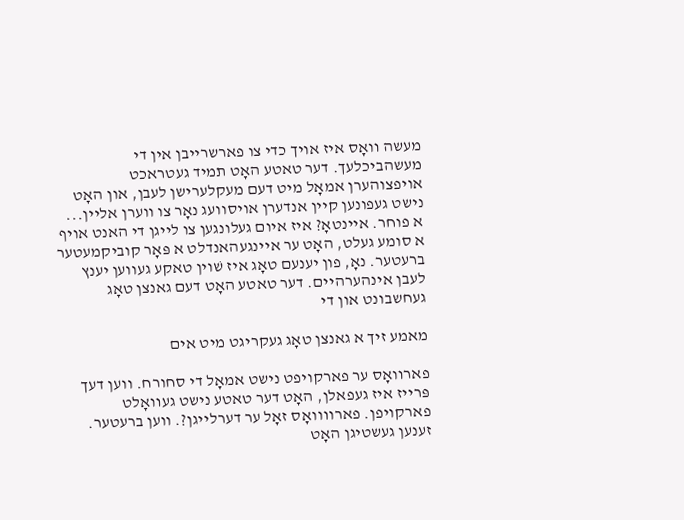מעשה װאָס איז אויך כדי צו פארשרייבן אין די מעשהביכלעך. דער טאטע האָט תמיד געטראכט אויפצוהערן אמאָל מיט דעם מעקלערישן לעבן, און האָט נישט געפונען קיין אנדערן אויסוועג נאָר צו ווערן אליין... א פוחר. איינטאָ? איז איום געלונגען צו לייגן די האנט אויף א סומע געלט, האָט ער איינגעהאנדלט א פּאָר קוביקמעטער ברעטער. נאָ, פון יענעם טאָג איז שׁוין טאקע געווען יענץ לעבן אינהערהיים. דער טאטע האָט דעם גאנצן טאָג געחשבונט און די

מאמע זיך א גאנצן טאָג געקריגט מיט אים

פארװאָס ער פארקויפט נישט אמאָל די סחורח. ווען דעך פּרייז איז געפאלן, האָט דער טאטע נישט געװאָלט פארקויפן. פארוװואָס זאָל ער דערלייגן?. ווען ברעטער. זענען געשטיגן האָט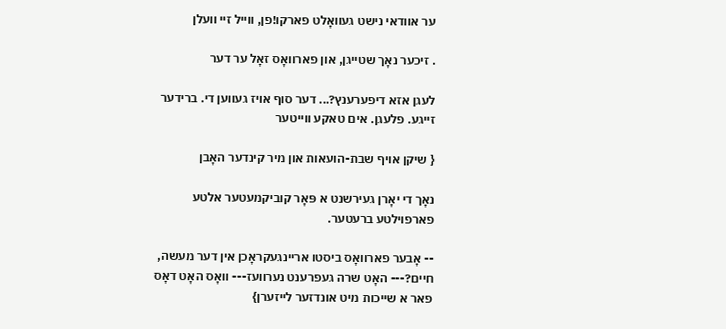ער אוודאי נישט געוואָלט פארקו!פן, ווייל זיי וועלן

. זיכער נאָך שטייגן, און פארוואָס זאָל ער דער

לעגן אזא דיפערענץ?... דער סוף אױז געווען די. ברידער זייגע. פלעגן. אים טאקע ווייטער

{ שיקן אויף שבת-הועאות און מיר קינדער האָבן

נאָך די יאָרן געירשנט א פּאָר קוביקמעטער אלטע פארפוילטע ברעטער.

-- אָבער פארוואָס ביסטו אריינגעקראָכן אין דער מעשה, חיים?--- האָט שרה געפרענט נערוועז--- װאָס האָט דאָס פאר א שייכות מיט אונדזער לייזערן}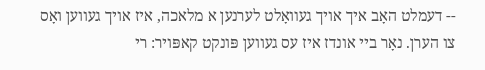-- דעמלט האָב איך אויך געװאָלט לערנען א מלאכה, איז אויך געווען ואָס צו הערן. נאָר ביי אונדז איז עס געווען פּונקט קאפּויר: רי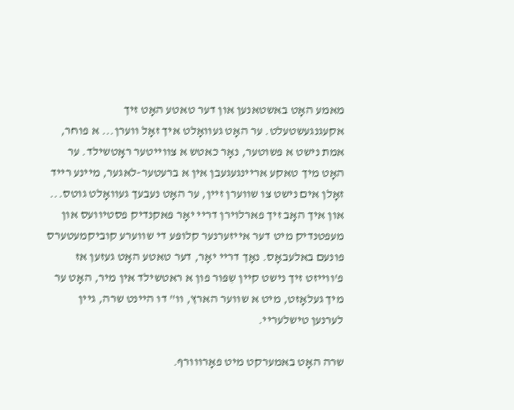מאמע האָט באשטאנען און דער טאטע האָט זיך אקעגנגעשטעלט. ער האָט געוואָלט איך זאָל ווערן... א פוחר, אמת נישט א פּשוטער, נאָר כאטש א צווייטער ראָטשילד. ער האָט מיך טאקע אריינגעגעבן אין א ברעטער-לאגער, מיינע רייד זאָלן אים נישט צו שווערן זיין, ער האָט נעבעך געוואָלט גוטס... און איך האָב זיך פארלוירן דריי יאָר פּאקנדיק פסטיוועס און מעפטנדיק מיט דער אייזערנער קלופּע די שווערע קוביקמעטערס פונעם באלעבאָס. נאָך דריי יאָר, דער טאטע האָט געזען אז פ'ווייזט זיך נישט קיין שִפּור פון א ראטשילד אין מיר, האָט ער מיך געלאָזט, מיט א שווער הארץ, וו" דו היינט שרה, גיין לערנען טישלעריי.

שרה האָט באמערקט מיט פאָרווורף.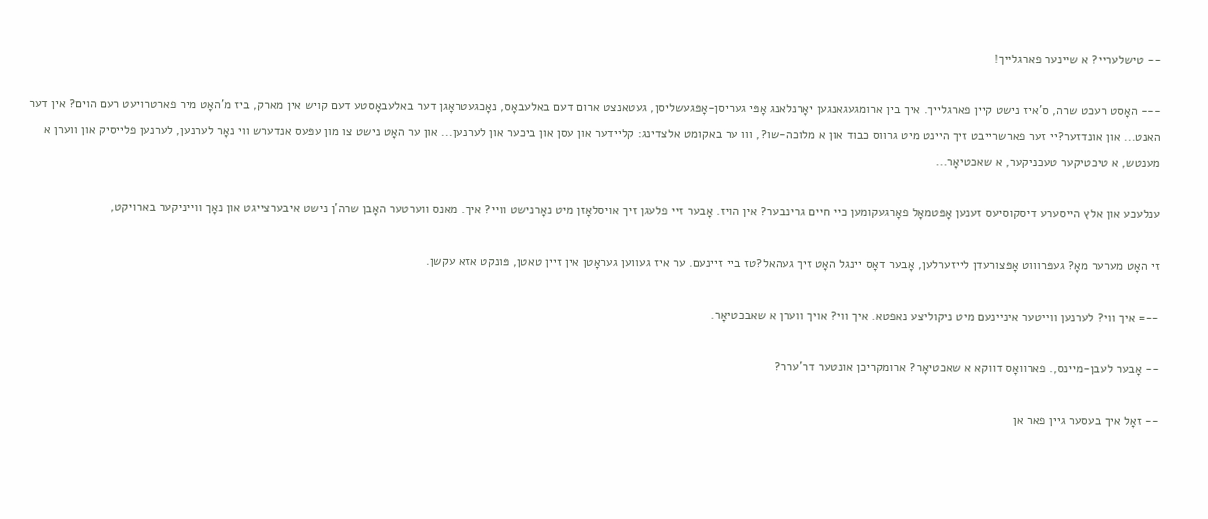-- טישלעריי? א שיינער פארגלייך!

--- האָסט רעכט שרה, ס'איז נישט קיין פארגלייך. איך בין ארומגעגאנגען יאָרנלאנג אָפּי געריסן-אָפּגעשליסן, געטאנצט ארום דעם באלעבאָס, נאָכגעטראָגן דער באלעבאָסטע דעם קויש אין מארק, ביז מ'האָט מיר פארטרויעט רעם הוים? אין דער האנט... און אונדזער?יי זער פארשרייבט זיך היינט מיט גרווס כבוד און א מלוכה-שו?, ווו ער באקומט אלצדינג: קליידער און עסן און ביכער און לערנען... און ער האָט נישט צו מון עפּעס אנדערש ווי נאָר לערנען, לערנען פלייסיק און ווערן א מענטש, א טיכטיקער טעכניקער, א שאכטיאָר...

ענלעכע און אלץ הייסערע דיסקוסיעס זענען אָפּטמאָל פאָרגעקומען כיי חיים גרינבער? אין הויז. אָבער זיי פלעגן זיך אויסלאָזן מיט נאָרנישט וויי? איך. מאנס ווערטער האָבן שרה'ן נישט איבערצייגט און נאָך ווייניקער בארויקט,

זי האָט מערער מאָ? געפּרוווט אָפּצורעדן לייזערלען, אָבער דאָס יינגל האָט זיך געהאל?טז ביי זיינעם. ער איז געווען געראָטן אין זיין טאטן, פּונקט אזא עקשן.

--= איך ווי? לערנען ווייטער איניינעם מיט ניקוליצע נאפטא. איך ווי? אויך ווערן א שאבכטיאָר.

-- אָבער לעבן-מיינס,. פארוואָס דווקא א שאכטיאָר? ארומקריכן אונטער דר'ערר?

-- זאָל איך בעסער גיין פאר אן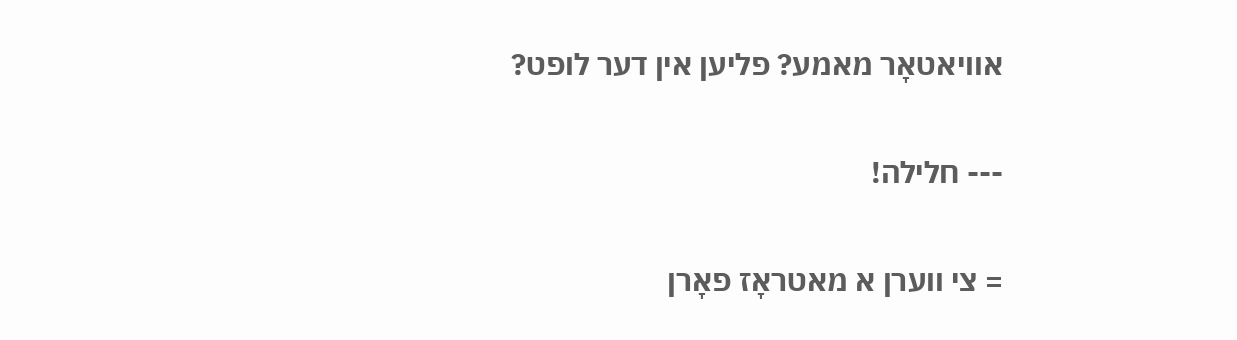אוויאטאָר מאמע? פליען אין דער לופט?

--- חלילה!

= צי ווערן א מאטראָז פאָרן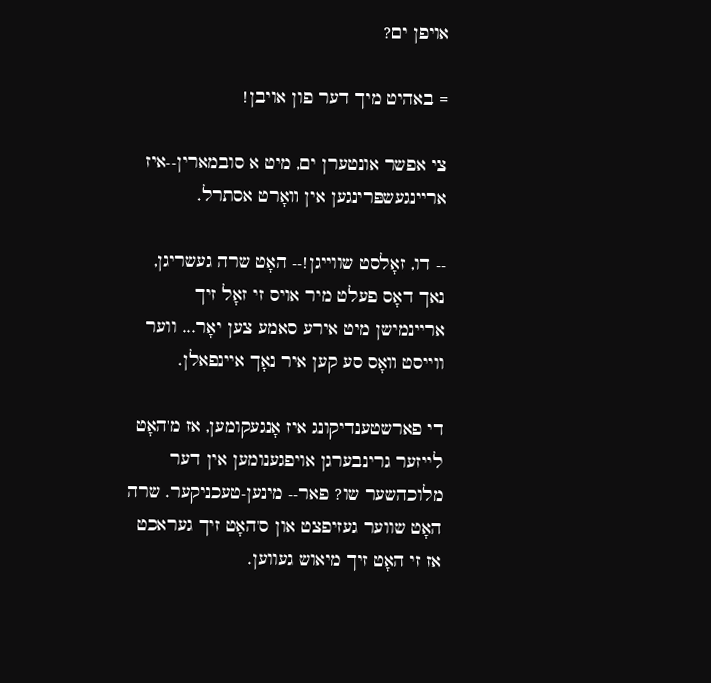אויפן ים?

= באהיט מיך דער פון אויבן!

צי אפשר אונטערן ים, מיט א סובמארין--איז אריינגעשפּרינגען אין װאָרט אסתרל.

-- דו, זאָלסט שווייגן!-- האָט שרה געשריגן, נאך דאָס פעלט מיר אויס זי זאָל זיך אריינמישן מיט אירע סאמע צען יאָר... ווער ווייסט װאָס סע קען איר נאָך איינפאלן.

די פארשטענדיקונג איז אָנגעקומען, אז מ'האָט לייזער גרינבערגן אויפגענומען אין דער מלוכהשער שו? פאר-- מינען-טעכניקער. שרה האָט שווער געזיפצט און ס'האָט זיך געראכט אז זי האָט זיך מיאוש געווען.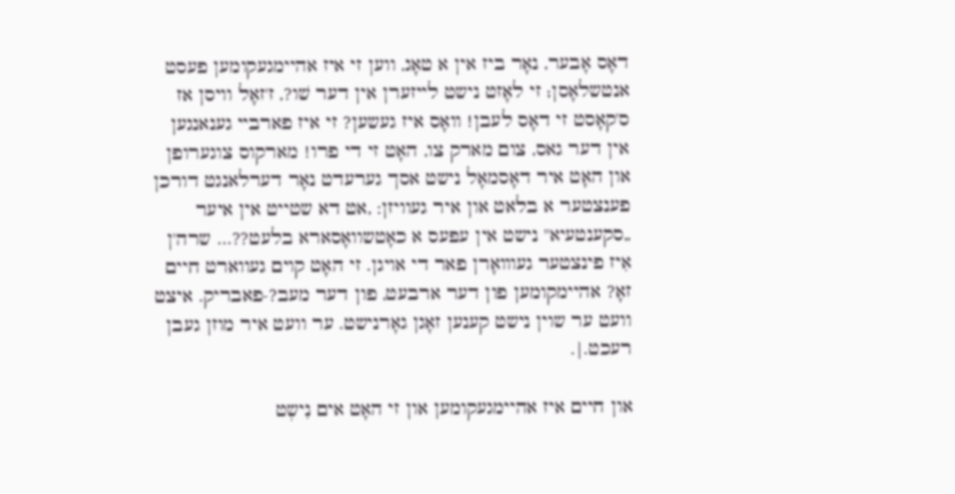דאָס אָבער, נאָר ביז אין א טאָג, ווען זי איז אהיימגעקומען פעסט אנטשלאָסן; זי לאָזט נישט לייזערן אין דער שׁו?, ז'זאָל וויסן אז ס'קאָסט זי דאָס לעבן! װאָס איז געשען? זי איז פארביי גענאנגען אין דער גאס, צום מארק צו, האָט זי די פרו! מארקוס צוגערופן און האָט איר דאָסמאָל נישט אסך גערעדט נאָר דערלאנגט דורכן פענצטער א בלאט און איר געוויזן: ,אט דא שטייט אין איער ,,סקענטעיא" נישט אין עפּעס א כאָטשוואָסארא בלעט??... שרה'ן אִיז פינצטער געוװאָרן פאר די אויגן. זי האָט קוים געווארט חיים זאָ? אהיימקומען פון דער ארבעט, פון דער מעב?-פאבריק. איצט וועט ער שוין נישט קענען זאָגן גאָרנישט. ער וועט איר מוזן געבן רעכט.|.

און חיים איז אהיימגעקומען און זי האָט אים נִישְט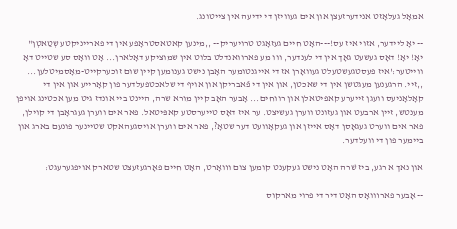אמאָל געלאָזט אנידערזעצן און אים געוויזן די ידיעה אין צייטונג.

-- יאָ ליידער, אזוי איז עס!---האָט חיים געזאָגט טרויעריק-- ,,מינען קאטאסטראָפע אין די פארייניקטע שְטַאטְן" יאָ! יאָ! דאָס געשעט גאָך אין די לענדער, ווו מע פארוואנדלט בלוט אין שמוציקע דאָלארן... אָט וואָס סע שטייט דאָ ווייטער:'איז פעסטגעשטעלט געוואָרן אז די אייגנטומער האָבן נישט גענומען קיין שום זוכערקייט-מאָסמיטלען... ,,זיי. הרגענען מעגטשן אין די שאכטן, און אין די פֿאבריקן און אויף די שלאכטפעלדער פון קאָרייע און אין די קאָלאָניעס וועגן זייערע קאפּיטאלן און רווחים... אָבער האָב קיין מורא שרה, היינט ביי אונדז גיט מען אכטינג אויפן מענטש, זיין ארבעט און געזונט ווערן געשיצט. ער איז דאָס טייערסטע קאפּיטאל. פאר אים ווערן געגראָבן די קוילן, פאר אים ווערט געגאָסן דאָס אייזן און געקאָוועט דער שטאָ?, פאר אים ווערן אויסגעהאקט שטיינער פונעם בארג און ביימער פון די וועלדער.

און נאך א רגע, ביז שׁרה האָט נישט געקענט קומען צום וװאָרט, האָט חיים פאָרגעזעצט שטארק אויפגערעגט:

-- אָבער פארװואָס האָט דיר די פרוי מארקוס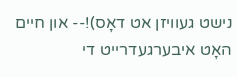נישט געוויזן אט דאָס)!-- און חיים האָט איבערגעדרייט די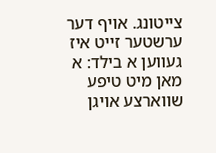צייטונג. אויף דער ערשטער זייט איז געווען א בילד: א מאן מיט טיפע שווארצע אויגן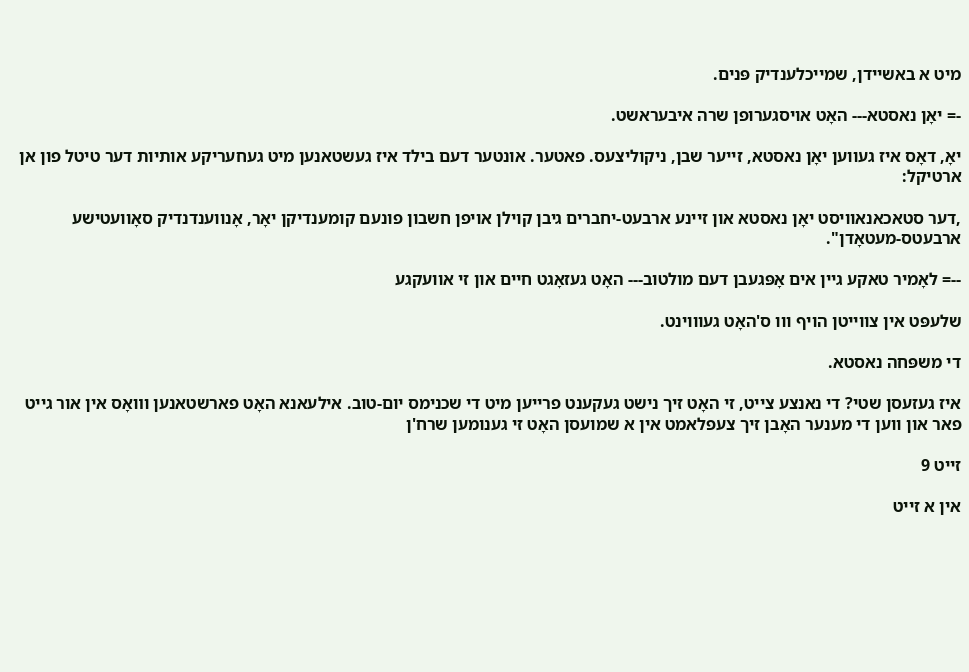מיט א באשיידן, שמייכלענדיק פּנים.

-= יאָן נאסטא--- האָט אויסגערופן שרה איבעראשט.

יאָ, דאָס איז געווען יאָן נאסטא, זייער שבן, ניקוליצעס. פאטער. אונטער דעם בילד איז געשטאנען מיט געחעריקע אותיות דער טיטל פון אן ארטיקל:

,דער סטאכאנאוויסט יאָן נאסטא און זיינע ארבעט-יחברים גיבן קוילן אויפן חשבון פונעם קומענדיקן יאָר, אָנווענדנדיק סאָוועטישע ארבעטס-מעטאָדן".

--= לאָמיר טאקע גיין אים אָפּגעבן דעם מולטוב--- האָט געזאָגט חיים און זי אוועקגע

שלעפּט אין צווייטן הויף ווו ס'האָט געוווינט.

די משפּחה נאסטא.

איז געזעסן שטי? די נאנצע צייט, זי האָט זיך נישט געקענט פרייען מיט די שכנימס יום-טוב. אילעאנא האָט פארשטאנען וװאָס אין אור גייט פאר און ווען די מענער האָבן זיך צעפלאמט אין א שמועסן האָט זי גענומען שרח'ן

זייט 9

אין א זייט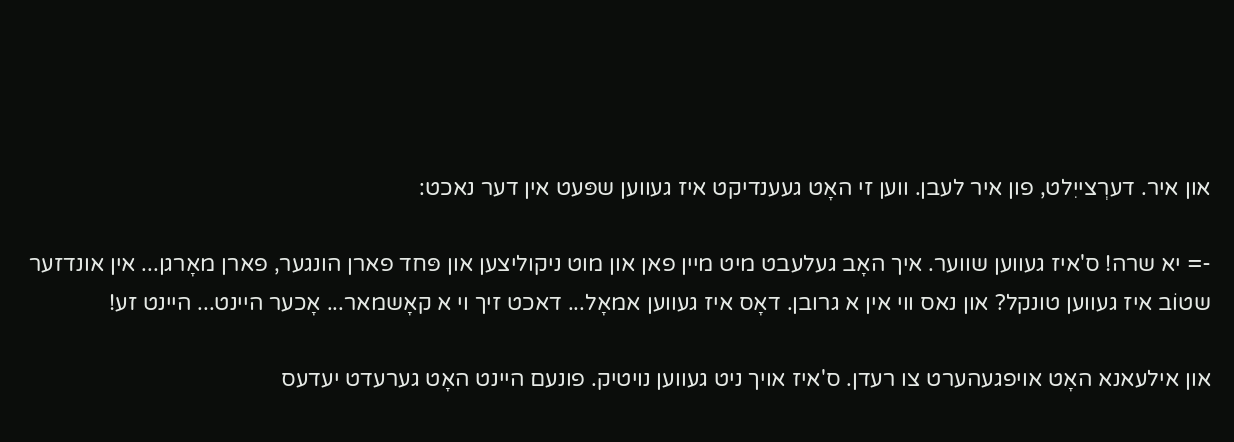און איר. דערְצייִלט, פון איר לעבן. ווען זי האָט געענדיקט איז געווען שפּעט אין דער נאכט:

-= יא שרה! ס'איז געווען שווער. איך האָב געלעבט מיט מיין פאן און מוט ניקוליצען און פּחד פארן הונגער, פארן מאָרגן... אין אונדזער שטוֹב איז געווען טונקל? און נאס ווי אין א גרובן. דאָס איז געווען אמאָל... דאכט זיך וי א קאָשמאר... אָכער היינט... היינט זע!

און אילעאנא האָט אויפגעהערט צו רעדן. ס'איז אויך ניט געווען נויטיק. פונעם היינט האָט גערעדט יעדעס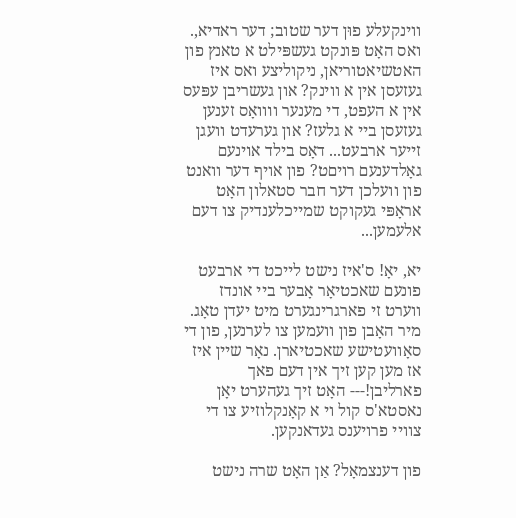ווינקעלע פוּן דער שטוב; דער ראדיא,. ואס האָט פּונקט געשפּילט א טאנץ פון האטשיאטוריאן, ניקוליצע ואס איז געזעסן אין א ווינק? און געשריבן עפּעס אין א העפט, די מענער וװואָס זענען געזעסן ביי א גלעז? און גערעדט וועגן זייער ארבעט... דאָס בילד אױנעם גאָלדענעם רויםט? פון אויף דער וואנט פון וועלכן דער חבר סטאלון האָט אראָפּי געקוקט שמייכלענדיק צו דעם אלעמען...

יא, יאָ! ס'איז נישט לייכט די ארבעט פונעם שאכטיאָר אָבער ביי אונדז ווערט זי פארגרינגערט מיט יעדן טאָג. מיר האָבן פון וועמען צו לערנען, פון די סאָוועטישע שאכטיארן. נאָר שיין איז אז מען קען זיך אין דעם פאך פארליבן!--- האָט זיך געהערט יאָן נאסטא'ס קול וי א קאָנקלוזיע צו די צוויי פרויענס געדאנקען.

פון דענצמאָל? אַן האָט שרה נישט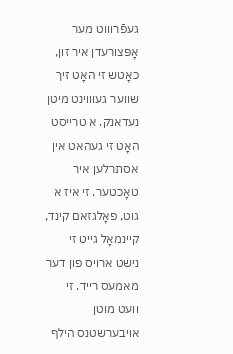געפֿרוווט מער אָפּצורעדן איר זון, כאָטש זי האָט זיך שווער געוווינט מיטן נעדאנק. א טרייסט האָט זי געהאט אין אסתרלען איר טאָכטער. זי איז א גוט, פאָלגזאם קינד, קיינמאָל גייט זי נישט ארויס פון דער מאמעס רייד. זי וועט מוטן אויבערשטנס הילף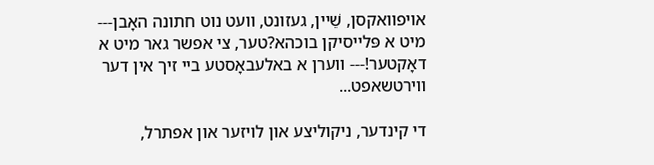אויפוואקסן, שֵׁיין, געזונט, וועט נוט חתונה האָבן--- מיט א פּלייסיקן בוכהא?טער, צי אפשר גאר מיט א דאָקטער!--- ווערן א באלעבאָסטע ביי זיך אין דער ווירטשאפט...

די קינדער, ניקוליצע און לויזער און אפתרל,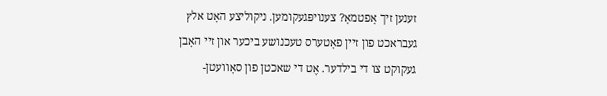זענען זיך אָפטמאָ? צענויפּגעקומען. ניקוליצע האָט אלץ געבראכט פון זיין פאָטערס טעכנושע ביכער און זיי האָבן געקוקט צו די בילדער. אֶט די שאכטן פון סאָוועטן-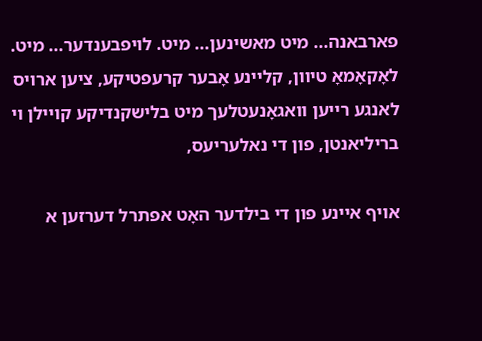פארבאנה... מיט מאשינען... מיט. לויפבענדער... מיט. לאָקאָמאָ טיוון, קליינע אָבער קרעפטיקע, ציען ארויס לאנגע רייען וואגאָנעטלעך מיט בלישקנדיקע קױילן וי בריליאנטן, פון די נאלעריעס,

אויף איינע פון די בילדער האָט אפתרל דערזען א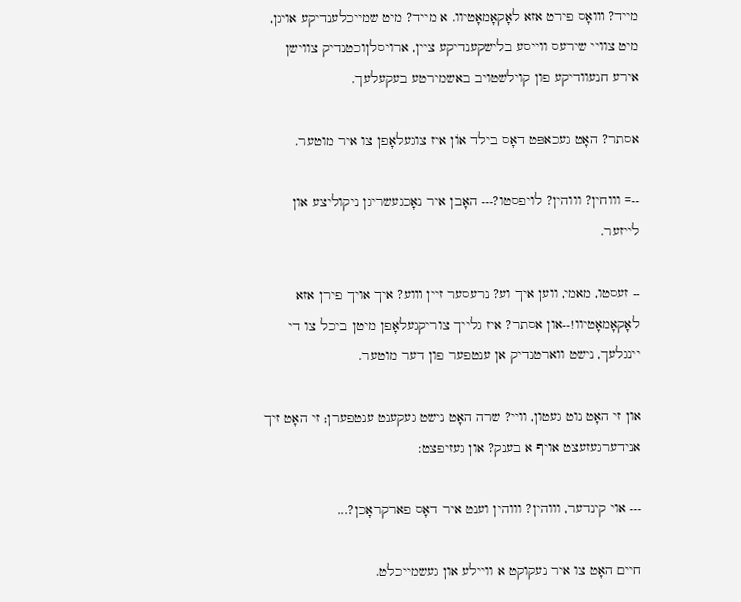מייד? װואָס פירט אזא לאָקאָמאָטיוו. א מייד? מיט שמייכלענדיקע אויגן, מיט צוויי שירעס ווייסע בלישקענדיקע ציין, ארויסלןוכטנדיק צווישן אירע חנעוודיקע פון קוילשטויב באשמירטע בעקעלעך.

אסתר? האָט געכאפּט דאָס בילד אוֹן איז צוגעלאָפן צו איר מוטער.

--= וווחין? וווהין? לויפסטו?--- האָבן איר נאָכגעשריגן ניקוליצע און לייזער.

-- זעסטו, מאמי, ווען איך וע? נרעסער זיין װוע? איך אויך פירן אזא לאָקאָמאָטיוו!--און אסתר? איז גלייך צוריקגעלאָפן מיטן ביכל צו די יינגלעך, נישט ווארטנדיק אן ענטפער פון דער מוטער.

און זי האָט נוט געטון, וויי? שרה האָט נישט געקענט ענטפערן; זי האָט זיך אנידערגעזעצט אויף א בענק? און געזיפצט:

--- אוי קינדער, וווהין? וווהין וענט איר דאָס פארקראָכן?...

חיים האָט צו איר נעקוקט א וויילע און געשמייכלט.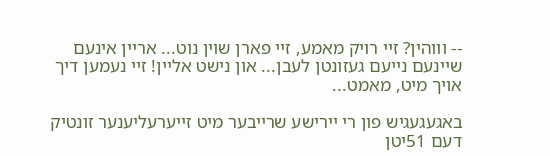-- וווהין? זיי רויק מאמע, זיי פארן שוין נוט... אריין אינעם שיינעם נייעם געזונטן לעבן... און נישט אליין! זיי נעמען דיך אויך מיט, מאמט...

באגעגעגיש פון רי יירישע שרייבער מיט זייערעליענער זונטיק דעם 51יטן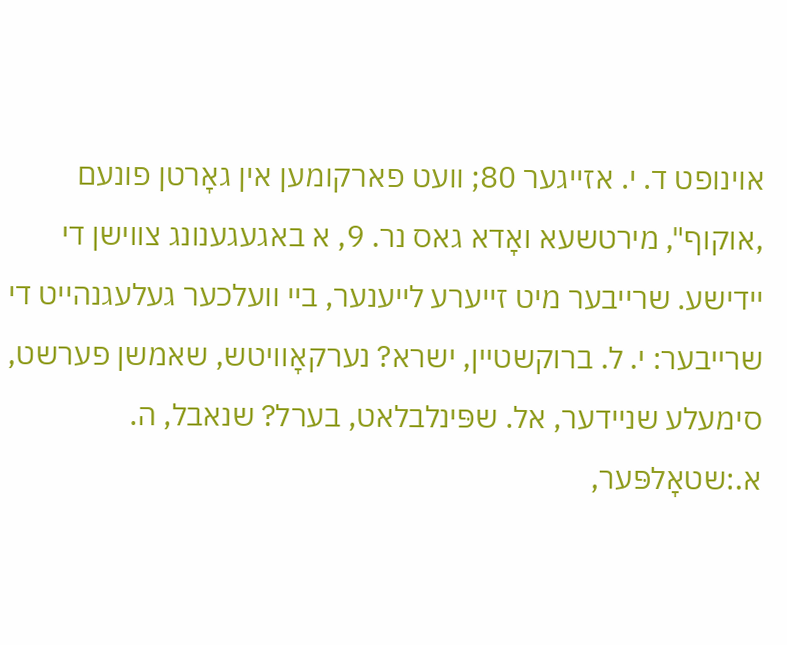אוינופט ד. י. אזייגער 80; וועט פארקומען אין גאָרטן פונעם ,אוקוף", מירטשעא ואָדא גאס נר. 9, א באגעגענונג צווישן די יידישע. שרייבער מיט זייערע לייענער, ביי וועלכער געלעגנהייט די שרייבער: י. ל. ברוקשטיין, ישרא? נערקאָוויטש, שאמשן פערשט, סימעלע שניידער, אל. שפּינלבלאט, בערל? שנאבל, ה. א.:שטאָלפּער,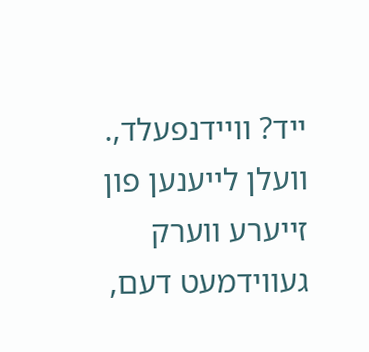ייד? וויידנפעלד,. וועלן לייענען פון זייערע ווערק געווידמעט דעם,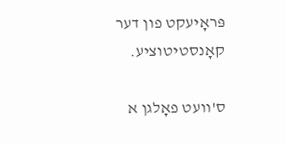פּראָיעקט פון דער קאָנסטיטוציע.

ס'וועט פאָלגן א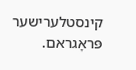קינסטלערישער פּראָגראם.